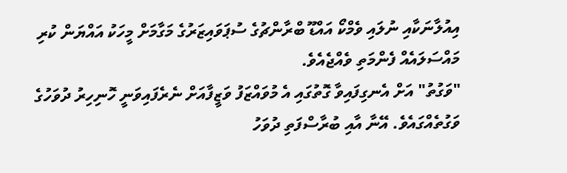އިއުލާނަކާއި ނުލައި ވެމްކޯ އައްޑޫ ބްރާންޗުގެ ސުޕަވައިޒަރުގެ މަގާމަށް މީހަކު އައްޔަން ކުރި މައްސަލައެއް ފެންމަތި ވެއްޖެއެވެ.
"ވަގުތު" އަށް އެނގިފައިވާ ގޮތުގައި އެ މުވައްޒަފު ވަޒީފާއަށް ނެރެފައިވަނީ ހޮނިހިރު ދުވަހުގެ ވަގުތެއްގައެވެ. އޭނާ އާއި ބުރާސްފަތި ދުވަހު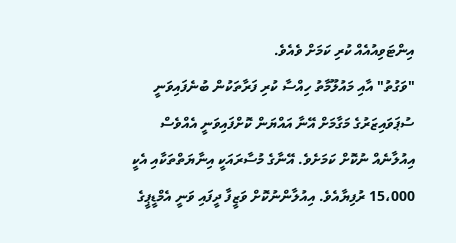އިންޓަވިއުއެއް ކުރި ކަމަށް ވެއެވެ.
"ވަގުތު" އާއި މައުލޫމާތު ހިއްސާ ކުރި ފަރާތަކުން ބުނެފައިވަނީ ސުޕަވައިޒަރުގެ މަގާމަށް އޭނާ އައްޔަން ކޮށްފައިވަނީ އެއްވެސް އިއުލާނެއް ނުކޮށް ކަމަށެވެ. އޭނާގެ މުސާރައަކީ އިނާޔަތްތަކާއި އެކީ 15،000 ރުފިޔާއެވެ. އިއުލާންނުކޮށް ވަޒީފާ ދީފައި ވަނީ އެމްޑީޕީގެ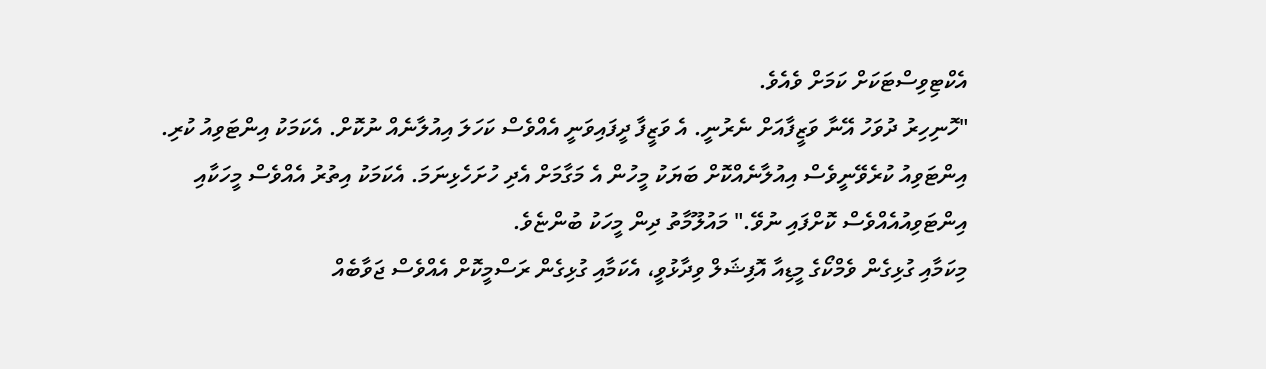އެކްޓިވިސްޓަކަށް ކަމަށް ވެއެވެ.
"ހޮނިހިރު ދުވަހު އޭނާ ވަޒީފާއަށް ނެރުނީ. އެ ވަޒީފާ ދީފައިވަނީ އެއްވެސް ކަހަލަ އިއުލާނެއް ނުކޮށް. އެކަމަކު އިންޓަވިއު ކުރި. އިންޓަވިއު ކުރެވޭނީވެސް އިއުލާނެއްކޮށް ބަޔަކު މީހުން އެ މަގާމަށް އެދި ހުށަހެޅިނަމަ. އެކަމަކު އިތުރު އެއްވެސް މީހަކާއި އިންޓަވިއުއެއްވެސް ކޮށްފައި ނުވޭ." މައުލޫމާތު ދިން މީހަކު ބުންޏެވެ.
މިކަމާއި ގުޅިގެން ވެމްކޯގެ މީޑިއާ އޮފިޝަލް ވިދާޅުވީ، އެކަމާއި ގުޅިގެން ރަސްމީކޮށް އެއްވެސް ޖަވާބެއް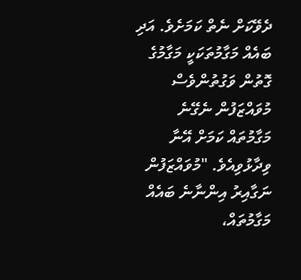ދެވޭކަށް ނެތް ކަމަށެވެ. އަދި ބައެއް މަގާމުތަކަކީ މަގާމުގެ ގޮތުން ވަގުތުންވެސް މުވައްޒަފުން ނެގޭނެ މަގާމުތައް ކަމަށް އޭނާ ވިދާޅުވިއެވެ. "މުވައްޒަފުން ނަގާއިރު އިންނާނެ ބައެއް މަގާމުތައް،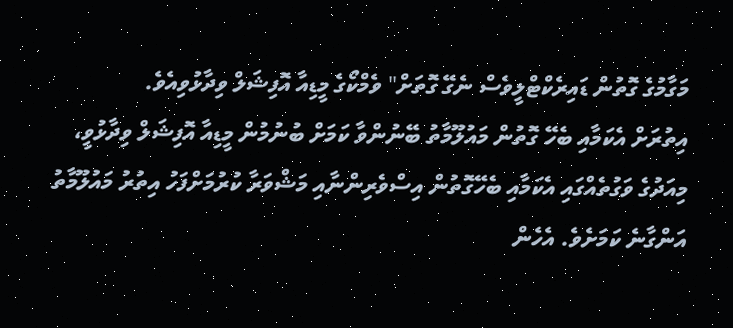މަގާމުގެ ގޮތުން ޑައިރެކްޓްލީވެސް ނެގޭ ގޮތަށް" ވެމްކޯގެ މީޑިއާ އޮފިޝަލް ވިދާޅުވިއެވެ.
އިތުރަށް އެކަމާއި ބެހޭ ގޮތުން މައުލޫމާތު ބޭނުންވާ ކަމަށް ބުނުމުން މީޑިއާ އޮފިޝަލް ވިދާޅުވީ، މިއަދުގެ ވަގުތެއްގައި އެކަމާއި ބެހޭގޮތުން އިސްވެރިންނާއި މަޝްވަރާ ކުރުމަށްފަހު އިތުރު މައުލޫމާތު އަންގާނެ ކަމަށެވެ. އެހެން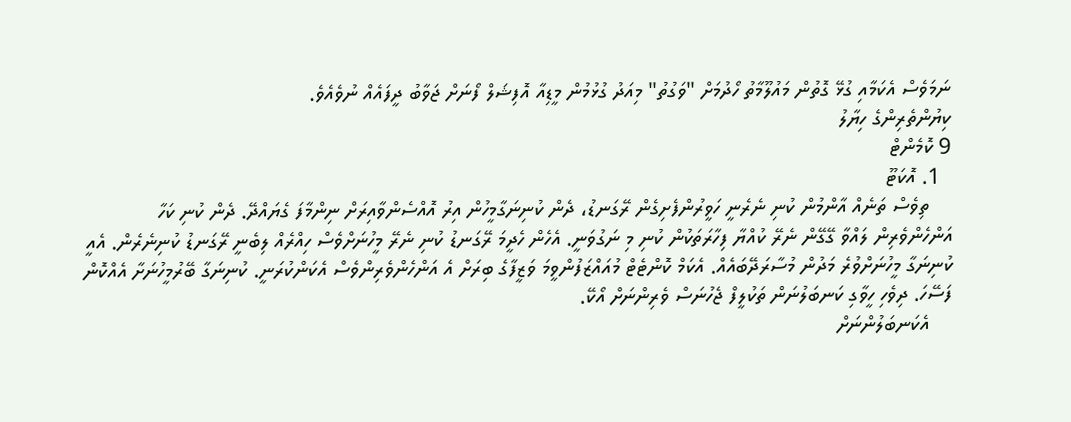ނަމަވެސް އެކަމާއި ގުޅޭ ގޮތުން މައުލޫމާތު ހޯދުމަށް "ވަގުތު" މިއަދު ގުޅުމުން މީޑިއާ އޮފިޝަލް ފޯނަށް ޖަވާބު ދީފައެއް ނުވެއެވެ.
ކިޔުންތެރިންގެ ހިޔާލު
9 ކޮމެންޓް
  1. އޮކަޓޫ
    ތިވެސް ތަނެއް އާންމުން ކުނި ނެރެނީ ހަވީރުންފެށިގެން ރޭގަނޑު، ދެން ކުނިނަގާމީހުން އިރު އޮއްސެންވާއިރަށް ނިންމާފަ ގެޔައްދޭ. ދެން ކުނި ކަހާ އަންހެންވެރިން ލައްވާ ގޭގޭން ނެރޭ ކުއްޔާ ފިހާރަތަކުން ކުނި މި ނަގުވަނީ. އެހެން ހެދީމަ ރޭގަނޑު ކުނި ނެރޭ މީހުނަށްވެސް ހިއްރެއް ލިބެނީ ރޭގަނޑު ކުނިނެރެން. އެއީ ކުނިނަގާ މީހުނަށްވުރެ މަދުން މުސާރަދޭބައެއް. އެކަމް ކޮންޓެޓް މުއައްޒަފުންވީމަ ވަޒީފާގެ ބިރަށް އެ އަންހެންވެރިންވެސް އެކަންކުރަނީ. ކުނިނަގާ ބޭރުމީހުނަށާ އެއްކޮން ފަސޭހަ. ދިވެހި ހީވާގި ކަނބަލުނަން ތަކުލީފް ޖެހުނަސް ވެރިންނަށް އޯކޭ.
    އެކަނބަލުންނަށް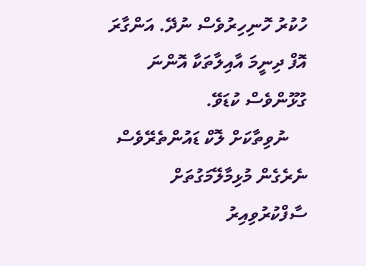ހުކުރު ހޮނިހިރުވެސް ނުދޭ. އަންގާރަ އޮފް ދިނީމަ އާއިލާތަކާ އޮންނަ ގުޅޫންވެސް ކުޑަވޭ.
    ނުވިތާކަށް ލޮކް ޑައުންތެރޭވެސް ނެރެގެން މުޅިމާލޭމަގުތަށް ސާފްކުރުވިއިރު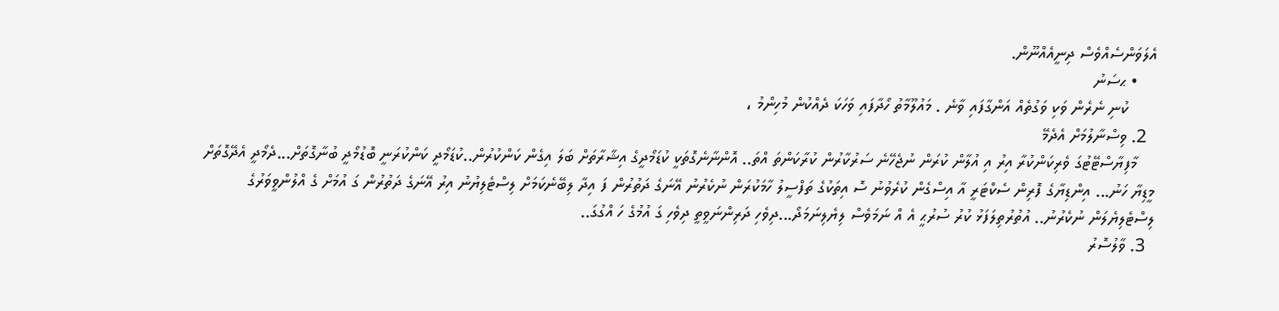އެލަވަންސެއްވެސް ދިނީއެއްނޫން.
    • ޙސަނު
      ކުނި ނެރެން ވަކި ވަގުތެއް އަންގާފައި ވާނެ . މައުލޫމާތު ހޯދާފައި ވަހަކަ ދެއްކުން މުހިންމު ،
  2. ވިސްނާލުމަށް އެދެމޭ
    މާފިޔާސްޓޭޓުގަ ވެރިކަންކުރާ އިރު އި އުލާން ކުރަން ނުޖެހޭނެ ސަރުކާރުން ކުރާކަންތަ އްތަ.. އޮންނާނެގޮތަކީ ކުޑަމޯދީގެ އިޝާރާތަށް ބަލަ އިގެން ކަންކުރުން..ކުޑަމޯދީ ކަންކުރަނީ ބޮޑުމޯދީ ބުނާގޮތަށް...ދެމޯދީ އެދޭގޮތަށް މީޑިޔާ ހަނު... އިންޑިޔާގެ ފޮރިން ސެކްޓަރީ އާ އިސްގެން ކުރެވުނު ސޮ އިތަކުގެ ތަފްސީލު ހާމަކުރަން ނުކެރުނު އޭނަގެ ދަތުރުން ފަ އިދާ ލިބޭނެކަމަށް ލިސްޓެލިޔުނު އިރު އޭނަގެ ދަތުރުން ގަ އުމަށް ގެ އްލުންވީވަރުގެ ލިސްޓެލިޔެލަން ނުކެރުނު.. އުތުރުތިލަފަޅު ކުރު ސުރުޙީ އެ އް ނަމަވެސް ލިޔެލިނަމަދޯ...ދިވެހި ދަރިންނަވީތީ ދިވެހި ގަ އުމުގެ ހަ އްގުގަ..
  3. ވާލުސޮރު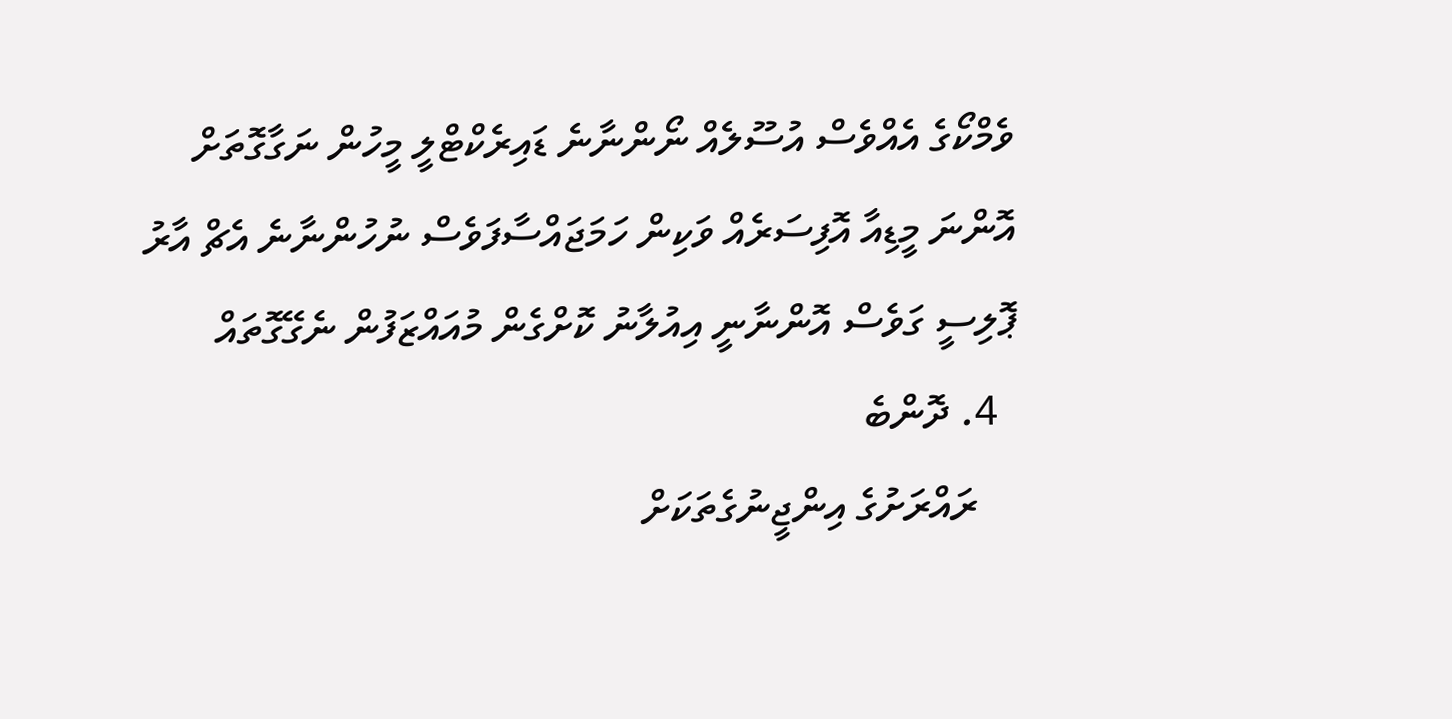ވެމްކޯގެ އެއްވެސް އުސޫލެއް ނޯންނާނެ ޑައިރެކްޓްލީ މީހުން ނަގާގޮތަށް އޮންނަ މީޑިއާ އޮފިސަރެއް ވަކިން ހަމަޖައްސާފަވެސް ނުހުންނާނެ އެޗް އާރު ޕޮލިސީ ގަވެސް އޮންނާނީ އިއުލާނު ކޮށްގެން މުއައްޒަފުން ނެގޭގޮތައް
  4. ދޮންބެ
    ރައްރަށުގެ އިންޖީނުގެތަކަށް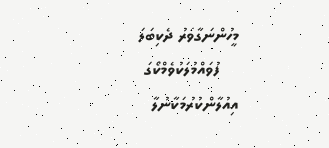މީހުންނަގާވަރު ދެކިބަލަ
    ފުވައްމުލަކުވެމްކޯގަ އިއުލާންކުރުމަކާނުލާ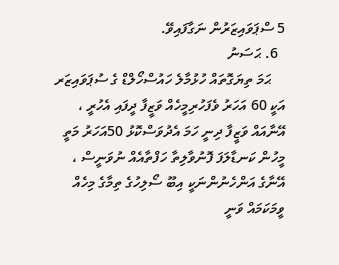5 ސްޕަވައިޒަރުން ނަގާފައިވޭ.
  6. ޙަސަނު
    ޙަމަ ތިޔަގޮތައް ހުޅުމާލެ ހައުސްހޯލްޑް ގެ ސުޕަވައިޒަރ އަކީ 60 އަހަރު ވެފަހުރިމީހެއް ވަޒީފާ ދީފައި އެހުރީ ، އޭނާއައް ވަޒީފާ ދިނީ ހަމަ އެދުވަސްކޮޅު 50އަހަރު މަތީ މީހުން ކަނޑާލަފަ ފޮނުވާލިތާ ހަފްތާއެއް ނުވަނީސް ، އޭނާގެ އަންހެނުންނަކީ އިބޫ ސޯލިހުގެ ތިމާގެ މިހެއް ވީމަކަމައް ވަނީ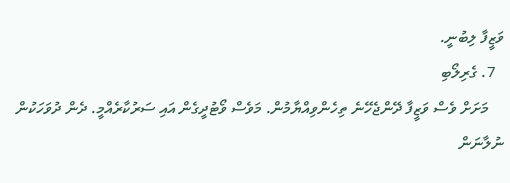ވަޒީފާ ލިބުނީ.
  7. ގެރިލޯބި
    މަށަށް ވެސް ވަޒީފާ ދޭންޖެހޭނެ ތިހެންވިއްޔާމުން. މަވެސް ވޯޓުދީގެން އައި ސަރުކާރެއްމީ. ދެން ދުވަހަކުން ނުލާނަން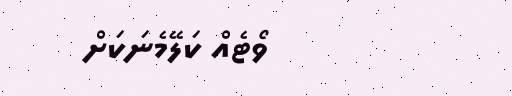ވޯޓެއް ކަލޭމެނަކަށް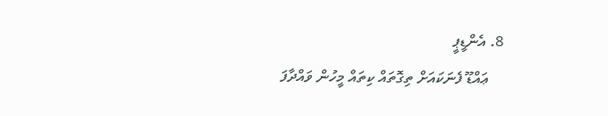8. އެންޑީޕީ
    ޢައްޑޫ ފެނަކައަށް ތިގޮތައް ކިތައް މީހުން ވައްދާފަ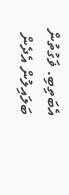އެބަތިބި. ޥަގުތުން ބަލައިލުން އެދެން